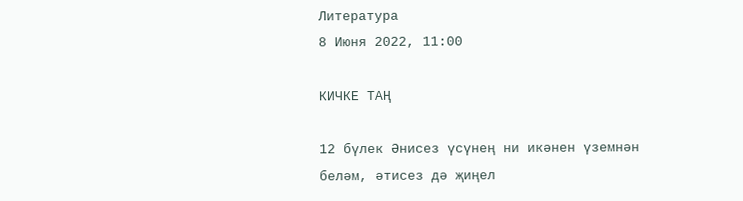Литература
8 Июня 2022, 11:00

КИЧКЕ ТАҢ

12 бүлек Әнисез үсүнең ни икәнен үземнән беләм, әтисез дә җиңел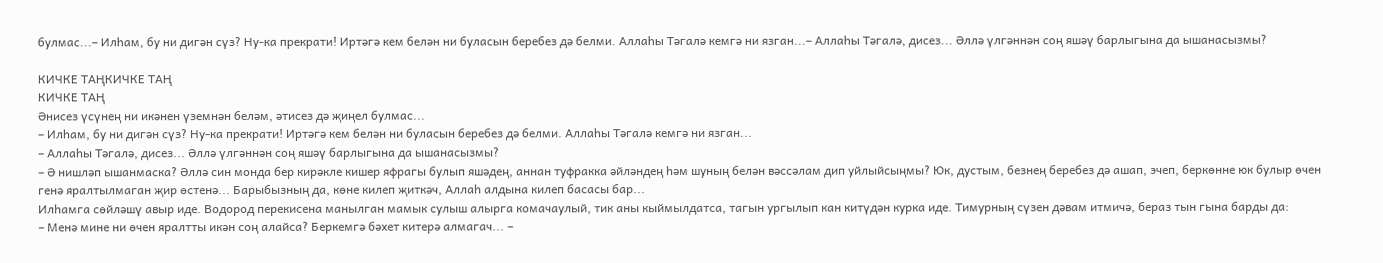булмас...– Илһам, бу ни дигән сүз? Ну-ка прекрати! Иртәгә кем белән ни буласын беребез дә белми. Аллаһы Тәгалә кемгә ни язган...– Аллаһы Тәгалә, дисез... Әллә үлгәннән соң яшәү барлыгына да ышанасызмы?

КИЧКЕ ТАҢКИЧКЕ ТАҢ
КИЧКЕ ТАҢ
Әнисез үсүнең ни икәнен үземнән беләм, әтисез дә җиңел булмас...
– Илһам, бу ни дигән сүз? Ну-ка прекрати! Иртәгә кем белән ни буласын беребез дә белми. Аллаһы Тәгалә кемгә ни язган...
– Аллаһы Тәгалә, дисез... Әллә үлгәннән соң яшәү барлыгына да ышанасызмы?
– Ә нишләп ышанмаска? Әллә син монда бер кирәкле кишер яфрагы булып яшәдең, аннан туфракка әйләндең һәм шуның белән вәссәлам дип уйлыйсыңмы? Юк, дустым, безнең беребез дә ашап, эчеп, беркөнне юк булыр өчен генә яралтылмаган җир өстенә... Барыбызның да, көне килеп җиткәч, Аллаһ алдына килеп басасы бар...
Илһамга сөйләшү авыр иде. Водород перекисена манылган мамык сулыш алырга комачаулый, тик аны кыймылдатса, тагын ургылып кан китүдән курка иде. Тимурның сүзен дәвам итмичә, бераз тын гына барды да:
– Менә мине ни өчен яралтты икән соң алайса? Беркемгә бәхет китерә алмагач... –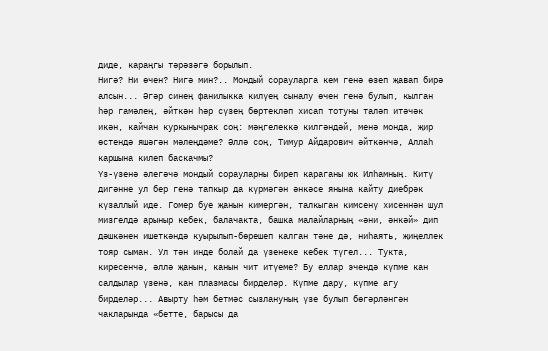диде, караңгы тәрәзәгә борылып.
Нигә? Ни өчен? Нигә мин?.. Мондый сорауларга кем генә өзеп җавап бирә алсын... Әгәр синең фанилыкка килүең сыналу өчен генә булып, кылган һәр гамәлең, әйткән һәр сүзең бөртекләп хисап тотуны таләп итәчәк икән, кайчан куркынычрак соң: мәңгелеккә килгәндәй, менә монда, җир өстендә яшәгән мәлеңдәме? Әллә соң, Тимур Айдарович әйткәнчә, Аллаһ каршына килеп баскачмы?
Үз-үзенә әлегәчә мондый сорауларны биреп караганы юк Илһамның. Китү дигәнне ул бер генә тапкыр да күрмәгән әнкәсе янына кайту диебрәк күзаллый иде. Гомер буе җанын кимергән, талкыган кимсенү хисеннән шул мизгелдә арыныр кебек, балачакта, башка малайларның «әни, әнкәй» дип дәшкәнен ишеткәндә куырылып-бөрешеп калган тәне дә, ниһаять, җиңеллек тояр сыман. Ул тән инде болай да үзенеке кебек түгел... Тукта, киресенчә, әллә җанын, канын чит итүеме? Бу еллар эчендә күпме кан салдылар үзенә, кан плазмасы бирделәр. Күпме дару, күпме агу бирделәр... Авырту һәм бетмәс сызлануның үзе булып бөгәрләнгән чакларында «бетте, барысы да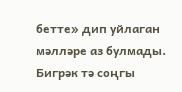бетте» дип уйлаган мәлләре аз булмады. Бигрәк тә соңгы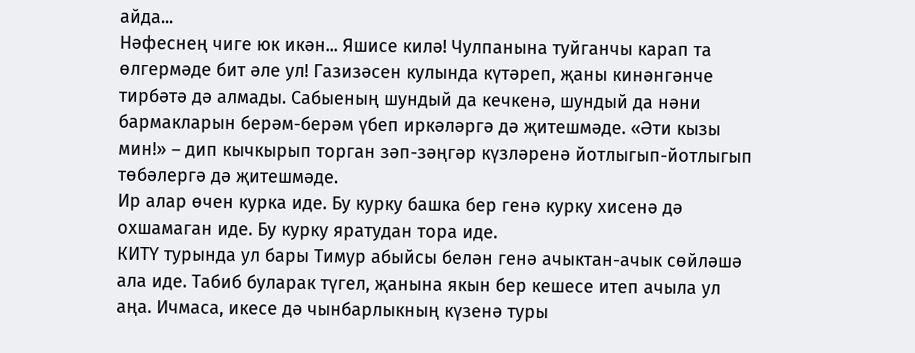айда...
Нәфеснең чиге юк икән... Яшисе килә! Чулпанына туйганчы карап та өлгермәде бит әле ул! Газизәсен кулында күтәреп, җаны кинәнгәнче тирбәтә дә алмады. Сабыеның шундый да кечкенә, шундый да нәни бармакларын берәм-берәм үбеп иркәләргә дә җитешмәде. «Әти кызы мин!» – дип кычкырып торган зәп-зәңгәр күзләренә йотлыгып-йотлыгып төбәлергә дә җитешмәде.
Ир алар өчен курка иде. Бу курку башка бер генә курку хисенә дә охшамаган иде. Бу курку яратудан тора иде.
КИТҮ турында ул бары Тимур абыйсы белән генә ачыктан-ачык сөйләшә ала иде. Табиб буларак түгел, җанына якын бер кешесе итеп ачыла ул аңа. Ичмаса, икесе дә чынбарлыкның күзенә туры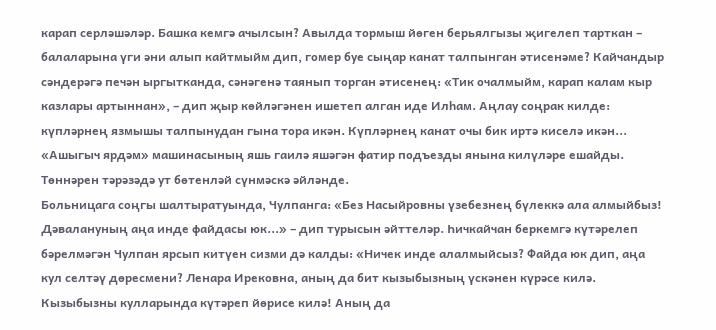карап серләшәләр. Башка кемгә ачылсын? Авылда тормыш йөген берьялгызы җигелеп тарткан – балаларына үги әни алып кайтмыйм дип, гомер буе сыңар канат талпынган әтисенәме? Кайчандыр сәндерәгә печән ыргытканда, сәнәгенә таянып торган әтисенең: «Тик очалмыйм, карап калам кыр казлары артыннан», – дип җыр көйләгәнен ишетеп алган иде Илһам. Аңлау соңрак килде: күпләрнең язмышы талпынудан гына тора икән. Күпләрнең канат очы бик иртә киселә икән...
«Ашыгыч ярдәм» машинасының яшь гаилә яшәгән фатир подъезды янына килүләре ешайды. Төннәрен тәрәзәдә ут бөтенләй сүнмәскә әйләнде.
Больницага соңгы шалтыратуында, Чулпанга: «Без Насыйровны үзебезнең бүлеккә ала алмыйбыз! Дәвалануның аңа инде файдасы юк...» – дип турысын әйттеләр. Һичкайчан беркемгә күтәрелеп бәрелмәгән Чулпан ярсып китүен сизми дә калды: «Ничек инде алалмыйсыз? Файда юк дип, аңа кул селтәү дөресмени? Ленара Ирековна, аның да бит кызыбызның үскәнен күрәсе килә. Кызыбызны кулларында күтәреп йөрисе килә! Аның да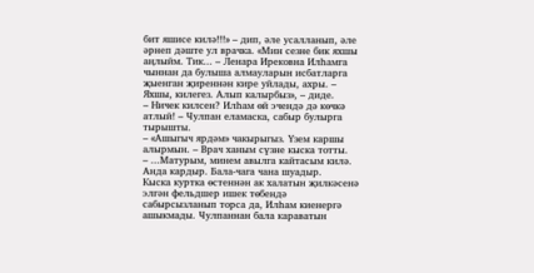бит яшисе килә!!!» – дип, әле усалланып, әле әрнеп дәште ул врачка. «Мин сезне бик яхшы аңлыйм. Тик... – Ленара Ирековна Илһамга чыннан да булыша алмауларын исбатларга җыенган җиреннән кире уйлады, ахры. – Яхшы, килегез. Алып калырбыз», – диде.
– Ничек килсен? Илһам өй эчендә дә көчкә атлый! – Чулпан еламаска, сабыр булырга тырышты.
– «Ашыгыч ярдәм» чакырыгыз. Үзем каршы алырмын. – Врач ханым сүзне кыска тотты.
– ...Матурым, минем авылга кайтасым килә. Анда кардыр. Бала-чага чана шуадыр.
Кыска куртка өстеннән ак халатын җилкәсенә элгән фельдшер ишек төбендә сабырсызланып торса да, Илһам киенергә ашыкмады. Чулпаннан бала караватын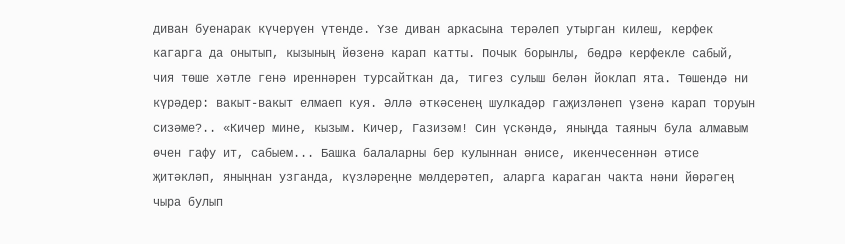диван буенарак күчерүен үтенде. Үзе диван аркасына терәлеп утырган килеш, керфек кагарга да онытып, кызының йөзенә карап катты. Почык борынлы, бөдрә керфекле сабый, чия төше хәтле генә иреннәрен турсайткан да, тигез сулыш белән йоклап ята. Төшендә ни күрәдер: вакыт-вакыт елмаеп куя. Әллә әткәсенең шулкадәр гаҗизләнеп үзенә карап торуын сизәме?.. «Кичер мине, кызым. Кичер, Газизәм! Син үскәндә, яныңда таяныч була алмавым өчен гафу ит, сабыем... Башка балаларны бер кулыннан әнисе, икенчесеннән әтисе җитәкләп, яныңнан узганда, күзләреңне мөлдерәтеп, аларга караган чакта нәни йөрәгең чыра булып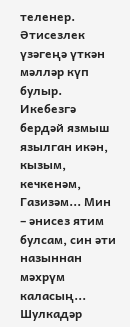теленер. Әтисезлек үзәгеңә үткән мәлләр күп булыр. Икебезгә бердәй язмыш язылган икән, кызым, кечкенәм, Газизәм... Мин – әнисез ятим булсам, син әти назыннан мәхрүм каласың... Шулкадәр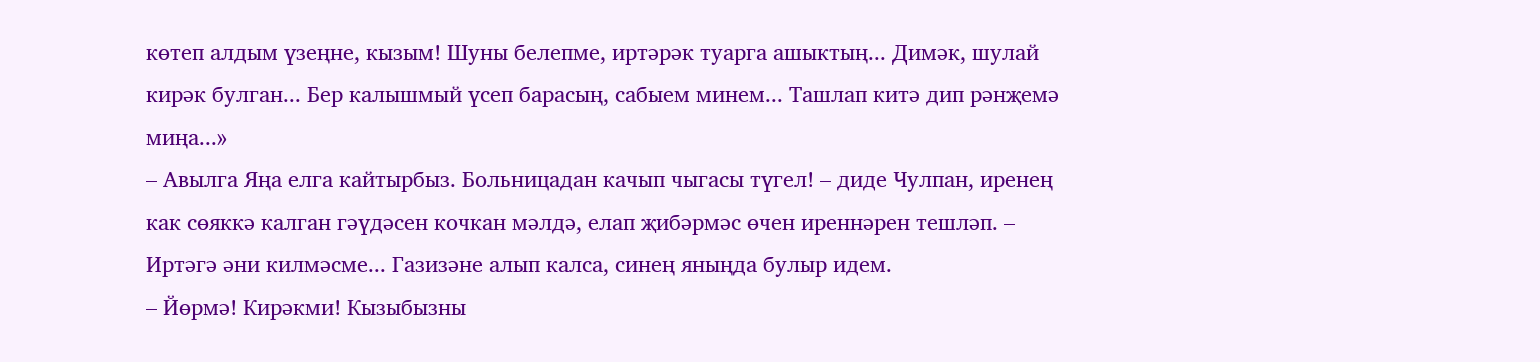көтеп алдым үзеңне, кызым! Шуны белепме, иртәрәк туарга ашыктың... Димәк, шулай кирәк булган... Бер калышмый үсеп барасың, сабыем минем... Ташлап китә дип рәнҗемә миңа...»
– Авылга Яңа елга кайтырбыз. Больницадан качып чыгасы түгел! – диде Чулпан, иренең как сөяккә калган гәүдәсен кочкан мәлдә, елап җибәрмәс өчен иреннәрен тешләп. – Иртәгә әни килмәсме... Газизәне алып калса, синең яныңда булыр идем.
– Йөрмә! Кирәкми! Кызыбызны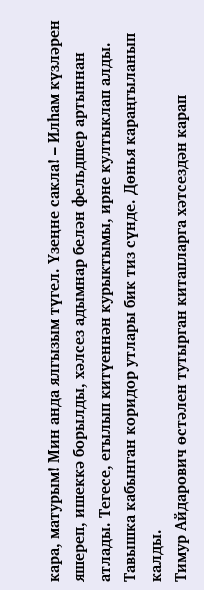кара, матурым! Мин анда ялгызым түгел. Үзеңне сакла! – Илһам күзләрен яшереп, ишеккә борылды, хәлсез адымнар белән фельдшер артыннан атлады. Тегесе, егылып китүеннән курыктымы, ирне култыклап алды.
Тавышка кабынган коридор утлары бик тиз сүнде. Дөнья караңгыланып калды.
Тимур Айдарович өстәлен тутырган китапларга хәтсездән карап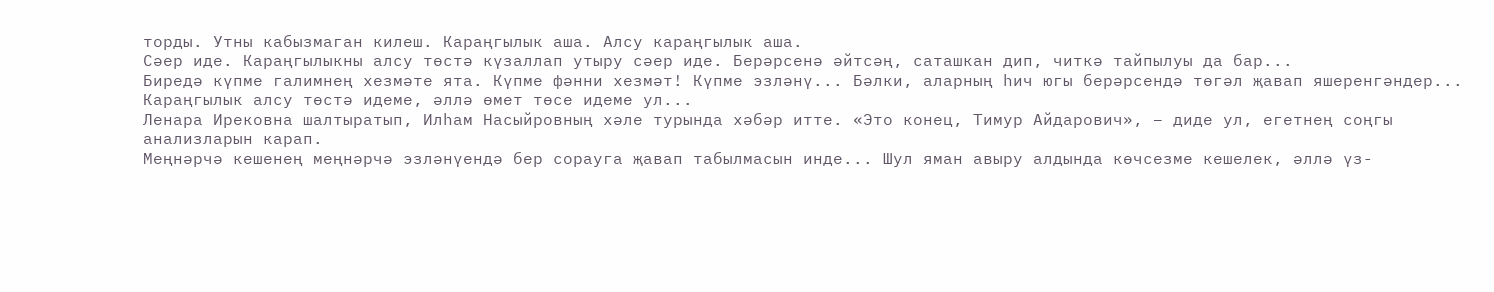торды. Утны кабызмаган килеш. Караңгылык аша. Алсу караңгылык аша.
Сәер иде. Караңгылыкны алсу төстә күзаллап утыру сәер иде. Берәрсенә әйтсәң, саташкан дип, читкә тайпылуы да бар...
Биредә күпме галимнең хезмәте ята. Күпме фәнни хезмәт! Күпме эзләнү... Бәлки, аларның һич югы берәрсендә төгәл җавап яшеренгәндер... Караңгылык алсу төстә идеме, әллә өмет төсе идеме ул...
Ленара Ирековна шалтыратып, Илһам Насыйровның хәле турында хәбәр итте. «Это конец, Тимур Айдарович», – диде ул, егетнең соңгы анализларын карап.
Меңнәрчә кешенең меңнәрчә эзләнүендә бер сорауга җавап табылмасын инде... Шул яман авыру алдында көчсезме кешелек, әллә үз-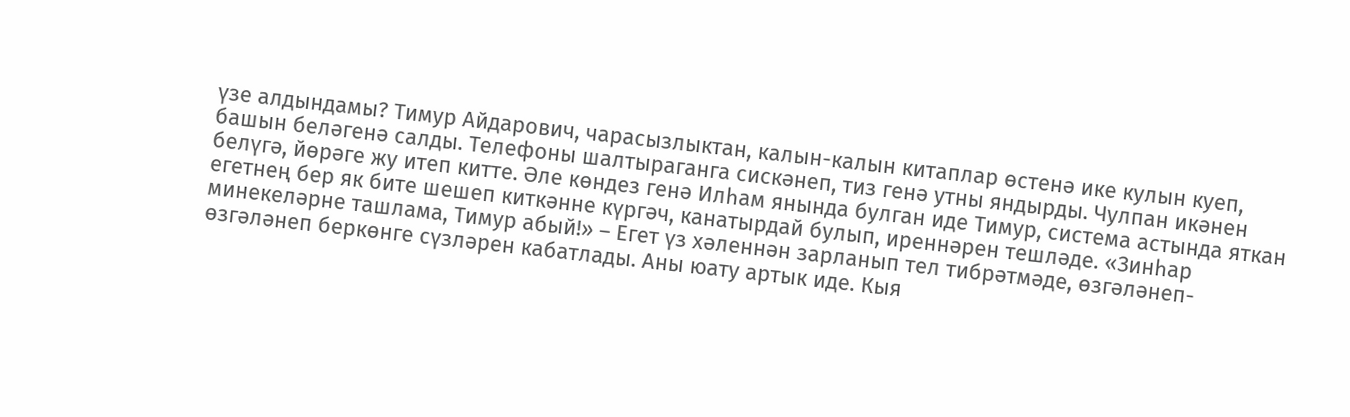үзе алдындамы? Тимур Айдарович, чарасызлыктан, калын-калын китаплар өстенә ике кулын куеп, башын беләгенә салды. Телефоны шалтыраганга сискәнеп, тиз генә утны яндырды. Чулпан икәнен белүгә, йөрәге жу итеп китте. Әле көндез генә Илһам янында булган иде Тимур, система астында яткан егетнең бер як бите шешеп киткәнне күргәч, канатырдай булып, иреннәрен тешләде. «Зинһар минекеләрне ташлама, Тимур абый!» – Егет үз хәленнән зарланып тел тибрәтмәде, өзгәләнеп-өзгәләнеп беркөнге сүзләрен кабатлады. Аны юату артык иде. Кыя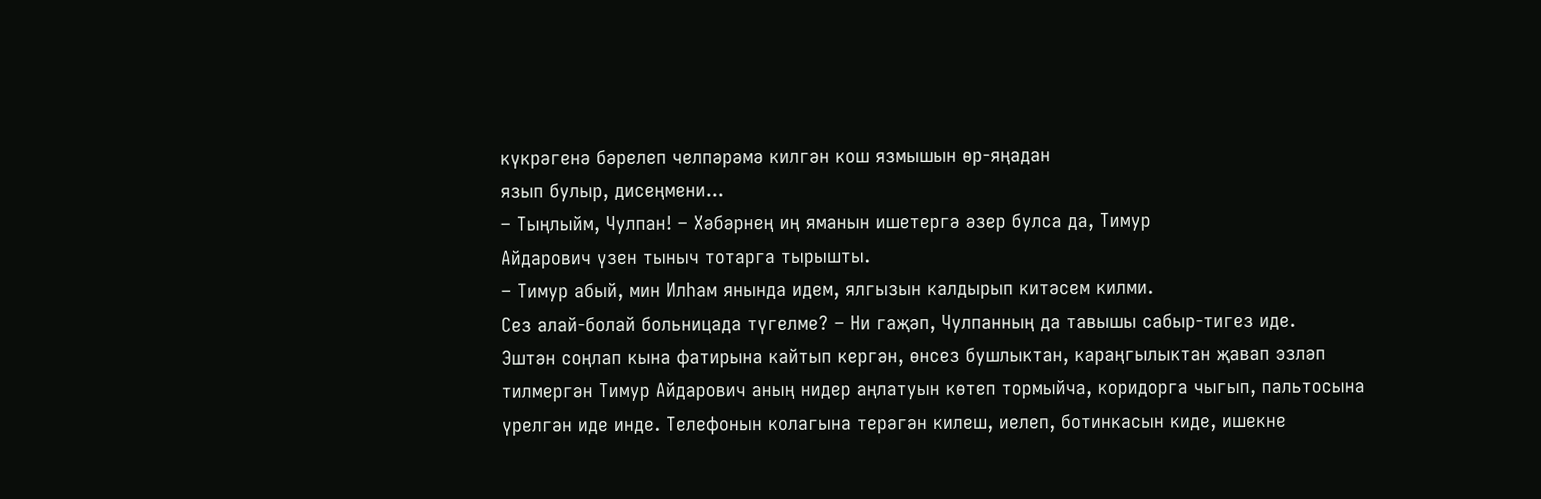күкрәгенә бәрелеп челпәрәмә килгән кош язмышын өр-яңадан
язып булыр, дисеңмени...
– Тыңлыйм, Чулпан! – Хәбәрнең иң яманын ишетергә әзер булса да, Тимур
Айдарович үзен тыныч тотарга тырышты.
– Тимур абый, мин Илһам янында идем, ялгызын калдырып китәсем килми.
Сез алай-болай больницада түгелме? – Ни гаҗәп, Чулпанның да тавышы сабыр-тигез иде.
Эштән соңлап кына фатирына кайтып кергән, өнсез бушлыктан, караңгылыктан җавап эзләп тилмергән Тимур Айдарович аның нидер аңлатуын көтеп тормыйча, коридорга чыгып, пальтосына үрелгән иде инде. Телефонын колагына терәгән килеш, иелеп, ботинкасын киде, ишекне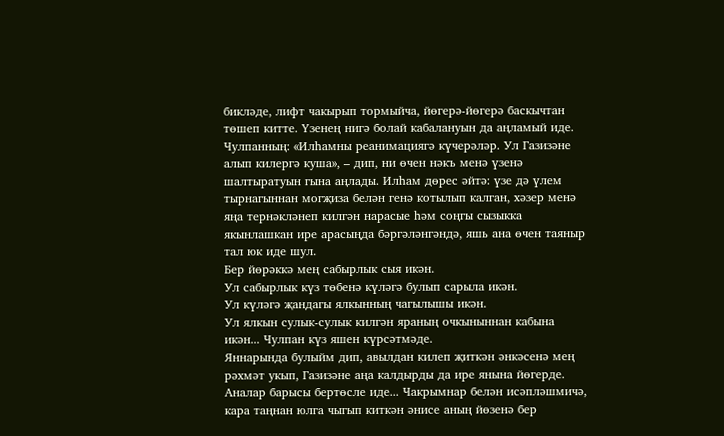бикләде, лифт чакырып тормыйча, йөгерә-йөгерә баскычтан төшеп китте. Үзенең нигә болай кабалануын да аңламый иде. Чулпанның: «Илһамны реанимациягә күчерәләр. Ул Газизәне алып килергә куша», – дип, ни өчен нәкъ менә үзенә шалтыратуын гына аңлады. Илһам дөрес әйтә: үзе дә үлем тырнагыннан могҗиза белән генә котылып калган, хәзер менә яңа тернәкләнеп килгән нарасые һәм соңгы сызыкка якынлашкан ире арасыңда бәргәләнгәндә, яшь ана өчен таяныр тал юк иде шул.
Бер йөрәккә мең сабырлык сыя икән.
Ул сабырлык күз төбенә күләгә булып сарыла икән.
Ул күләгә җандагы ялкынның чагылышы икән.
Ул ялкын сулык-сулык килгән яраның очкыныннан кабына икән... Чулпан күз яшен күрсәтмәде.
Яннарында булыйм дип, авылдан килеп җиткән әнкәсенә мең рәхмәт укып, Газизәне аңа калдырды да ире янына йөгерде.
Аналар барысы бертөсле иде... Чакрымнар белән исәпләшмичә, кара таңнан юлга чыгып киткән әнисе аның йөзенә бер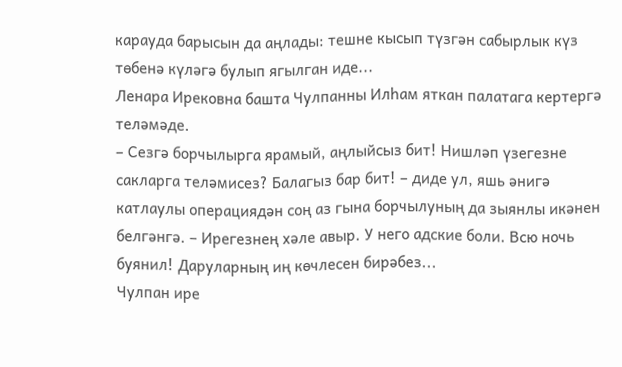карауда барысын да аңлады: тешне кысып түзгән сабырлык күз төбенә күләгә булып ягылган иде...
Ленара Ирековна башта Чулпанны Илһам яткан палатага кертергә теләмәде.
– Сезгә борчылырга ярамый, аңлыйсыз бит! Нишләп үзегезне сакларга теләмисез? Балагыз бар бит! – диде ул, яшь әнигә катлаулы операциядән соң аз гына борчылуның да зыянлы икәнен белгәнгә. – Ирегезнең хәле авыр. У него адские боли. Всю ночь буянил! Даруларның иң көчлесен бирәбез...
Чулпан ире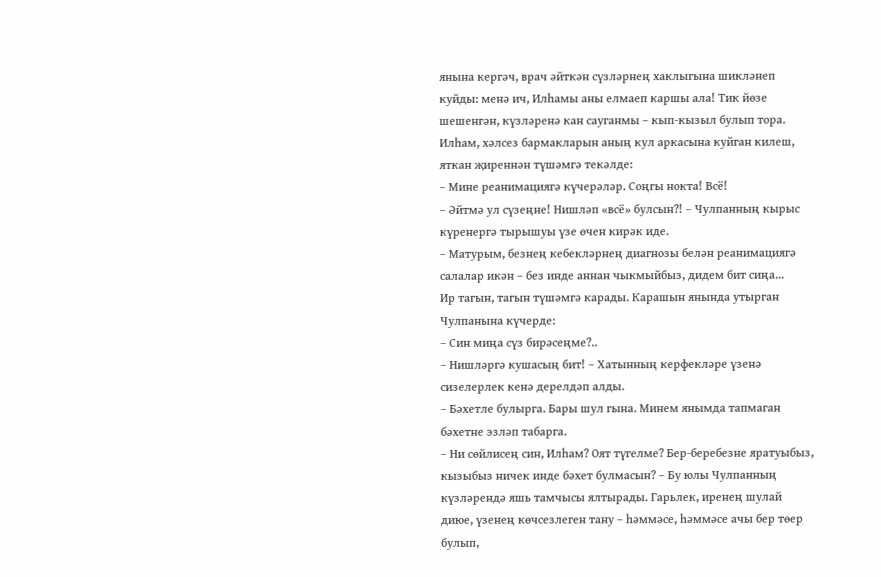янына кергәч, врач әйткән сүзләрнең хаклыгына шикләнеп куйды: менә ич, Илһамы аны елмаеп каршы ала! Тик йөзе шешенгән, күзләренә кан сауганмы – кып-кызыл булып тора.
Илһам, хәлсез бармакларын аның кул аркасына куйган килеш, яткан җиреннән түшәмгә текәлде:
– Мине реанимациягә күчерәләр. Соңгы нокта! Всё!
– Әйтмә ул сүзеңне! Нишләп «всё» булсын?! – Чулпанның кырыс күренергә тырышуы үзе өчен кирәк иде.
– Матурым, безнең кебекләрнең диагнозы белән реанимациягә салалар икән – без инде аннан чыкмыйбыз, дидем бит сиңа...
Ир тагын, тагын түшәмгә карады. Карашын янында утырган Чулпанына күчерде:
– Син миңа сүз бирәсеңме?..
– Нишләргә кушасың бит! – Хатынның керфекләре үзенә сизелерлек кенә дерелдәп алды.
– Бәхетле булырга. Бары шул гына. Минем янымда тапмаган бәхетне эзләп табарга.
– Ни сөйлисең син, Илһам? Оят түгелме? Бер-беребезне яратуыбыз, кызыбыз ничек инде бәхет булмасын? – Бу юлы Чулпанның күзләрендә яшь тамчысы ялтырады. Гарьлек, иренең шулай диюе, үзенең көчсезлеген тану – һәммәсе, һәммәсе ачы бер төер булып,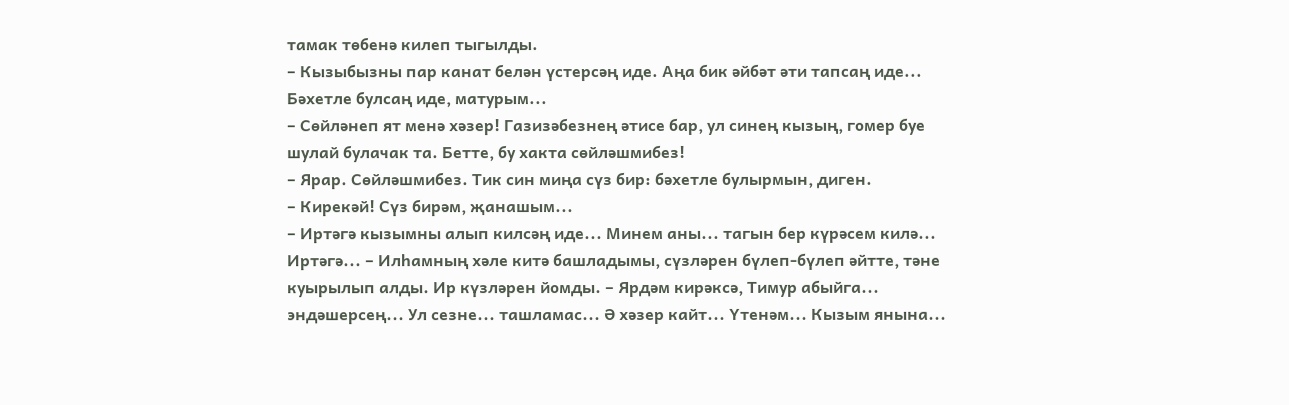тамак төбенә килеп тыгылды.
– Кызыбызны пар канат белән үстерсәң иде. Аңа бик әйбәт әти тапсаң иде... Бәхетле булсаң иде, матурым...
– Сөйләнеп ят менә хәзер! Газизәбезнең әтисе бар, ул синең кызың, гомер буе шулай булачак та. Бетте, бу хакта сөйләшмибез!
– Ярар. Сөйләшмибез. Тик син миңа сүз бир: бәхетле булырмын, диген.
– Кирекәй! Сүз бирәм, җанашым...
– Иртәгә кызымны алып килсәң иде... Минем аны... тагын бер күрәсем килә... Иртәгә... – Илһамның хәле китә башладымы, сүзләрен бүлеп-бүлеп әйтте, тәне куырылып алды. Ир күзләрен йомды. – Ярдәм кирәксә, Тимур абыйга... эндәшерсең... Ул сезне... ташламас... Ә хәзер кайт... Үтенәм... Кызым янына...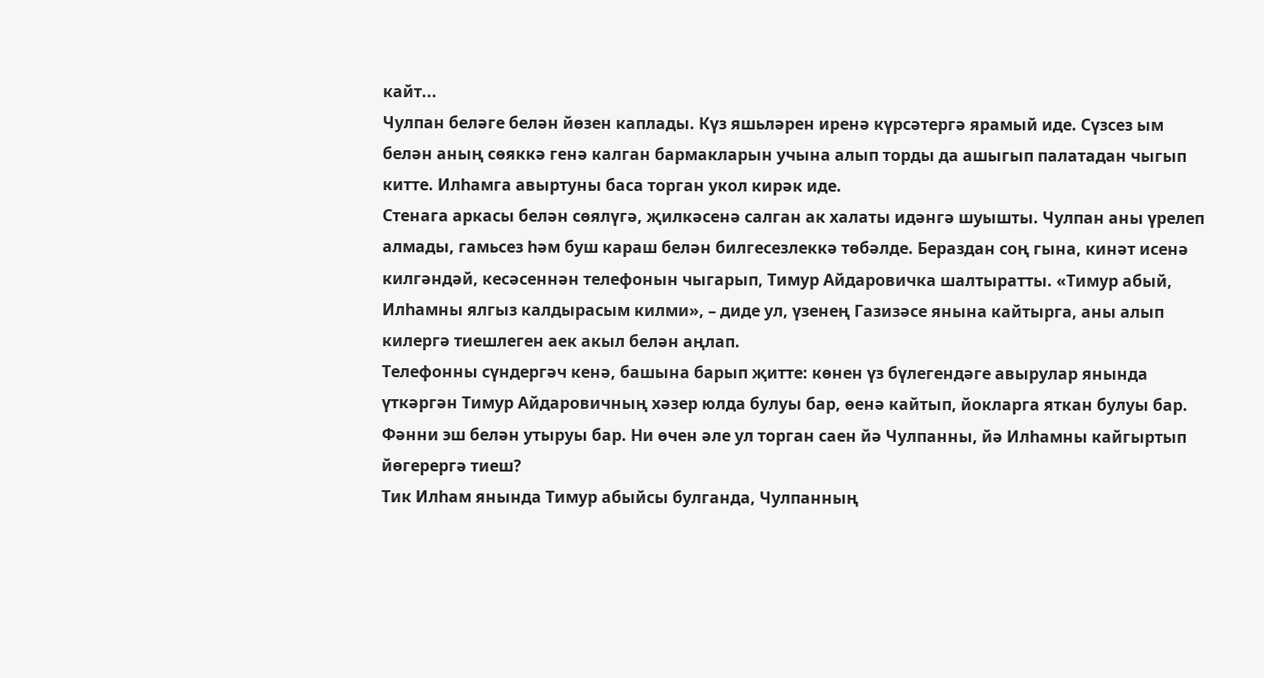кайт...
Чулпан беләге белән йөзен каплады. Күз яшьләрен иренә күрсәтергә ярамый иде. Сүзсез ым белән аның сөяккә генә калган бармакларын учына алып торды да ашыгып палатадан чыгып китте. Илһамга авыртуны баса торган укол кирәк иде.
Стенага аркасы белән сөялүгә, җилкәсенә салган ак халаты идәнгә шуышты. Чулпан аны үрелеп алмады, гамьсез һәм буш караш белән билгесезлеккә төбәлде. Бераздан соң гына, кинәт исенә килгәндәй, кесәсеннән телефонын чыгарып, Тимур Айдаровичка шалтыратты. «Тимур абый, Илһамны ялгыз калдырасым килми», – диде ул, үзенең Газизәсе янына кайтырга, аны алып килергә тиешлеген аек акыл белән аңлап.
Телефонны сүндергәч кенә, башына барып җитте: көнен үз бүлегендәге авырулар янында үткәргән Тимур Айдаровичның хәзер юлда булуы бар, өенә кайтып, йокларга яткан булуы бар. Фәнни эш белән утыруы бар. Ни өчен әле ул торган саен йә Чулпанны, йә Илһамны кайгыртып йөгерергә тиеш?
Тик Илһам янында Тимур абыйсы булганда, Чулпанның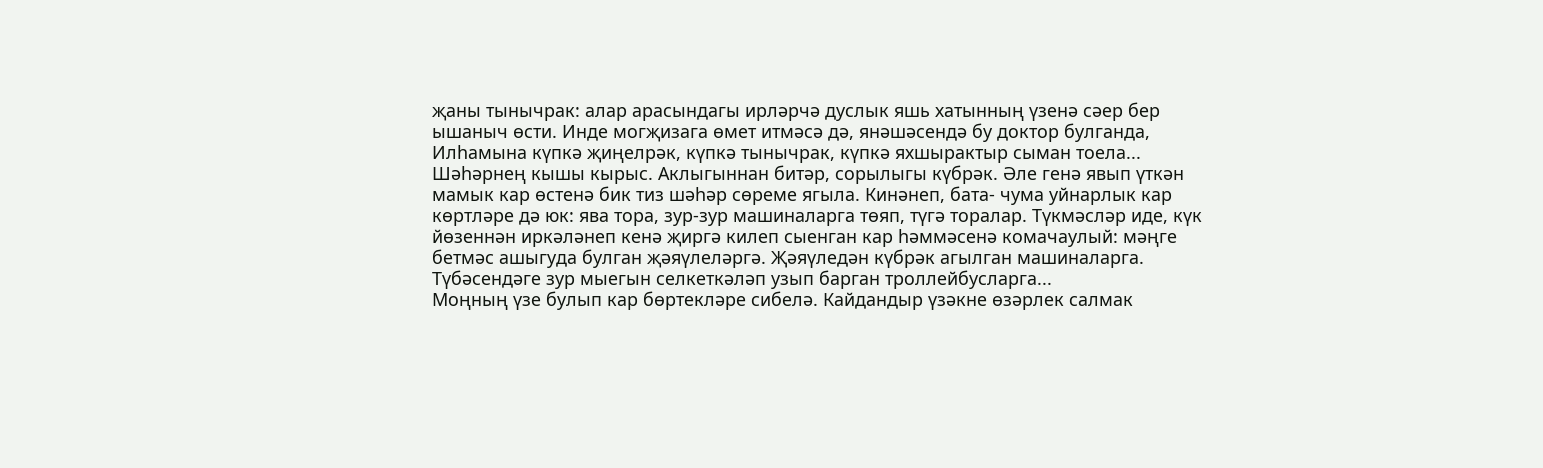җаны тынычрак: алар арасындагы ирләрчә дуслык яшь хатынның үзенә сәер бер ышаныч өсти. Инде могҗизага өмет итмәсә дә, янәшәсендә бу доктор булганда, Илһамына күпкә җиңелрәк, күпкә тынычрак, күпкә яхшырактыр сыман тоела...
Шәһәрнең кышы кырыс. Аклыгыннан битәр, сорылыгы күбрәк. Әле генә явып үткән мамык кар өстенә бик тиз шәһәр сөреме ягыла. Кинәнеп, бата- чума уйнарлык кар көртләре дә юк: ява тора, зур-зур машиналарга төяп, түгә торалар. Түкмәсләр иде, күк йөзеннән иркәләнеп кенә җиргә килеп сыенган кар һәммәсенә комачаулый: мәңге бетмәс ашыгуда булган җәяүлеләргә. Җәяүледән күбрәк агылган машиналарга. Түбәсендәге зур мыегын селкеткәләп узып барган троллейбусларга...
Моңның үзе булып кар бөртекләре сибелә. Кайдандыр үзәкне өзәрлек салмак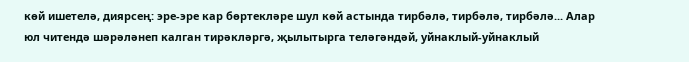көй ишетелә, диярсең: эре-эре кар бөртекләре шул көй астында тирбәлә, тирбәлә, тирбәлә... Алар юл читендә шәрәләнеп калган тирәкләргә, җылытырга теләгәндәй, уйнаклый-уйнаклый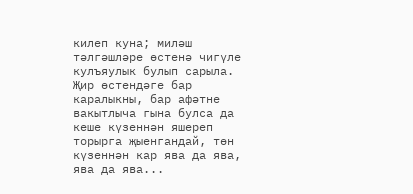килеп куна; миләш тәлгәшләре өстенә чигүле кулъяулык булып сарыла. Җир өстендәге бар каралыкны, бар афәтне вакытлыча гына булса да кеше күзеннән яшереп торырга җыенгандай, төн күзеннән кар ява да ява, ява да ява...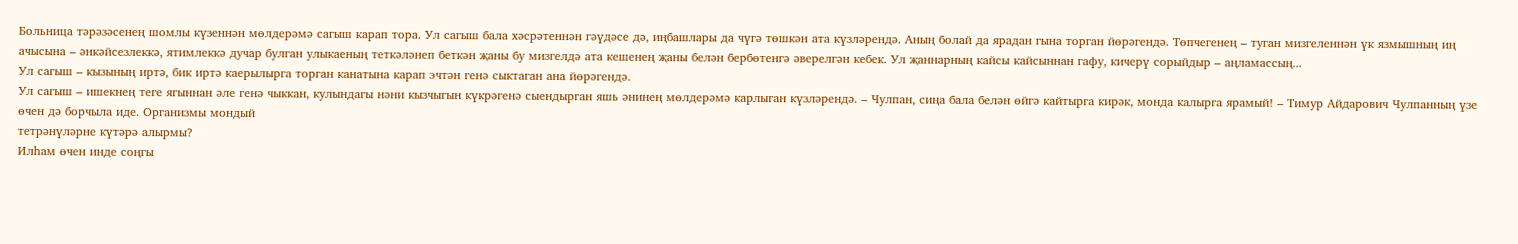Больница тәрәзәсенең шомлы күзеннән мөлдерәмә сагыш карап тора. Ул сагыш бала хәсрәтеннән гәүдәсе дә, иңбашлары да чүгә төшкән ата күзләрендә. Аның болай да ярадан гына торган йөрәгендә. Төпчегенең – туган мизгеленнән үк язмышның иң ачысына – әнкәйсезлеккә, ятимлеккә дучар булган улыкаеның теткәләнеп беткән җаны бу мизгелдә ата кешенең җаны белән бербөтенгә әверелгән кебек. Ул җаннарның кайсы кайсыннан гафу, кичерү сорыйдыр – аңламассың...
Ул сагыш – кызының иртә, бик иртә каерылырга торган канатына карап эчтән генә сыктаган ана йөрәгендә.
Ул сагыш – ишекнең теге ягыннан әле генә чыккан, кулындагы нәни кызчыгын күкрәгенә сыендырган яшь әнинең мөлдерәмә карлыган күзләрендә. – Чулпан, сиңа бала белән өйгә кайтырга кирәк, монда калырга ярамый! – Тимур Айдарович Чулпанның үзе өчен дә борчыла иде. Организмы мондый
тетрәнүләрне күтәрә алырмы?
Илһам өчен инде соңгы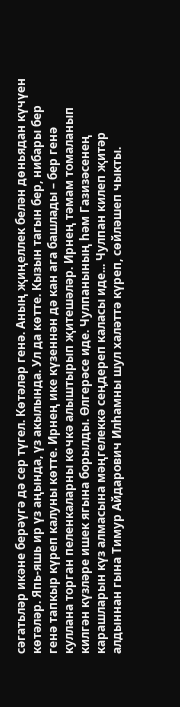сәгатьләр икәне берәүгә дә сер түгел. Көтәләр генә. Аның җиңеллек белән дөньядан күчүен көтәләр. Япь-яшь ир үз аңында, үз акылында. Ул да көтте. Кызын тагын бер, нибары бер генә тапкыр күреп калуны көтте. Ирнең ике күзеннән дә кан ага башлады – бер генә куллана торган пеленкаларны көчкә алыштырып җитешәләр. Ирнең тәмам томаланып килгән күзләре ишек ягына борылды. Өлгерәсе иде. Чулпанының һәм Газизәсенең карашларын күз алмасына мәңгелеккә сеңдереп каласы иде... Чулпан килеп җитәр алдыннан гына Тимур Айдарович Илһамны шул халәттә күреп, сөйләшеп чыкты.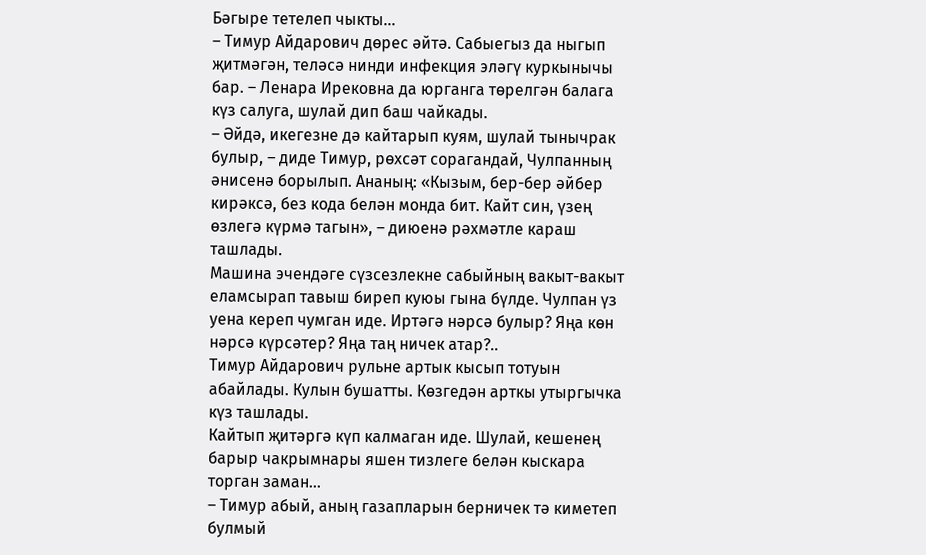Бәгыре тетелеп чыкты...
– Тимур Айдарович дөрес әйтә. Сабыегыз да ныгып җитмәгән, теләсә нинди инфекция эләгү куркынычы бар. – Ленара Ирековна да юрганга төрелгән балага күз салуга, шулай дип баш чайкады.
– Әйдә, икегезне дә кайтарып куям, шулай тынычрак булыр, – диде Тимур, рөхсәт сорагандай, Чулпанның әнисенә борылып. Ананың: «Кызым, бер-бер әйбер кирәксә, без кода белән монда бит. Кайт син, үзең өзлегә күрмә тагын», – диюенә рәхмәтле караш ташлады.
Машина эчендәге сүзсезлекне сабыйның вакыт-вакыт еламсырап тавыш биреп куюы гына бүлде. Чулпан үз уена кереп чумган иде. Иртәгә нәрсә булыр? Яңа көн нәрсә күрсәтер? Яңа таң ничек атар?..
Тимур Айдарович рульне артык кысып тотуын абайлады. Кулын бушатты. Көзгедән арткы утыргычка күз ташлады.
Кайтып җитәргә күп калмаган иде. Шулай, кешенең барыр чакрымнары яшен тизлеге белән кыскара торган заман...
– Тимур абый, аның газапларын берничек тә киметеп булмый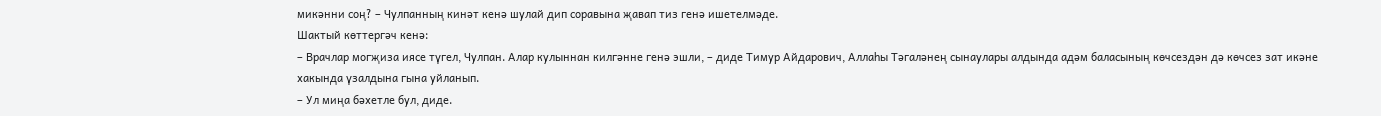микәнни соң? – Чулпанның кинәт кенә шулай дип соравына җавап тиз генә ишетелмәде.
Шактый көттергәч кенә:
– Врачлар могҗиза иясе түгел, Чулпан. Алар кулыннан килгәнне генә эшли, – диде Тимур Айдарович, Аллаһы Тәгаләнең сынаулары алдында адәм баласының көчсездән дә көчсез зат икәне хакында үзалдына гына уйланып.
– Ул миңа бәхетле бул, диде.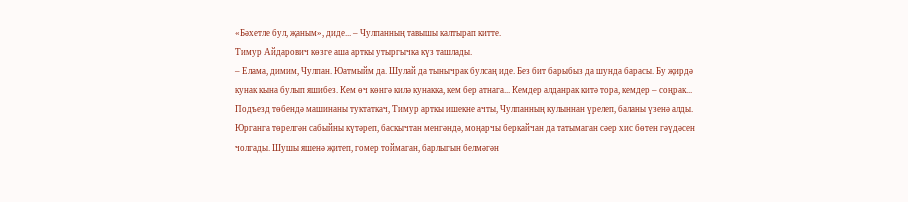«Бәхетле бул, җаным», диде... – Чулпанның тавышы калтырап китте.
Тимур Айдарович көзге аша арткы утыргычка күз ташлады.
– Елама, димим, Чулпан. Юатмыйм да. Шулай да тынычрак булсаң иде. Без бит барыбыз да шунда барасы. Бу җирдә кунак кына булып яшибез. Кем өч көнгә килә кунакка, кем бер атнага... Кемдер алданрак китә тора, кемдер – соңрак...
Подъезд төбендә машинаны туктаткач, Тимур арткы ишекне ачты, Чулпанның кулыннан үрелеп, баланы үзенә алды. Юрганга төрелгән сабыйны күтәреп, баскычтан менгәндә, моңарчы беркайчан да татымаган сәер хис бөтен гәүдәсен чолгады. Шушы яшенә җитеп, гомер тоймаган, барлыгын белмәгән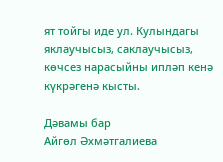ят тойгы иде ул. Кулындагы яклаучысыз, саклаучысыз, көчсез нарасыйны ипләп кенә күкрәгенә кысты.

Дәвамы бар
Айгөл Әхмәтгалиева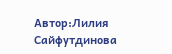Автор:Лилия Сайфутдинова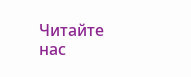Читайте нас